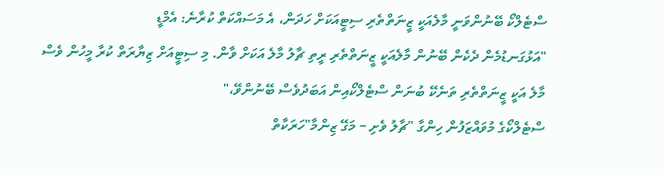ސްޓެލްކޯ ބޭނުންވަނީ މާލެއަކީ ޒީނަތްތެރި ސިޓީއަކަށް ހަދަން، އެ މަސައްކަތް ކުރާނެ: އެމްޑީ
"އަޅުގަނޑުމެން ދެކެން ބޭނުން މާލެއަކީ ޒީނަތްތެރި ރީތި ޗާލު މާލެ އަކަށް ވާން. މި ސިޓީއަށް ޒިޔާރަތް ކުރާ މީހުން ވެސް މާލެ އަކީ ޒީނަތްތެރި ތަނެކޭ ބުނަން ސްޓެލްކޯއިން އަބަދުވެސް ބޭނުންވޭ،"
ސްޓެލްކޯގެ މުވައްޒަފުން ހިންގާ "ޗާލު ވެށި – މަގޭ ޒިންމާ"ހަރަކާތް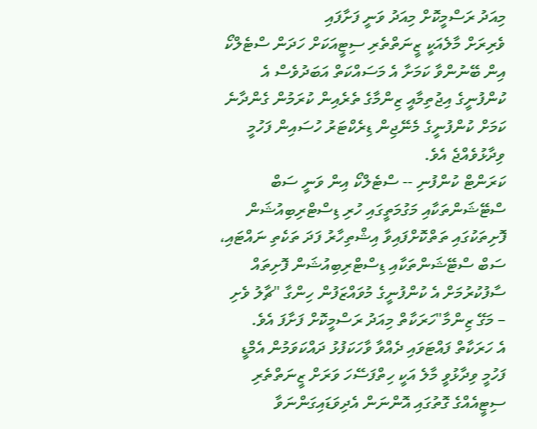މިއަދު ރަސްމީކޮށް މިއަދު ވަނީ ފަށާފައި
ވެރިރަށް މާލެއަކީ ޒީނަތްތެރި ސިޓީއަކަށް ހަދަން ސްޓެލްކޯ އިން ބޭނުންވާ ކަމަށާ އެ މަސައްކަތް އަބަދުވެސް އެ ކުންފުނީގެ އިޖުތިމާއީ ޒިންމާގެ ތެރެއިން ކުރަމުން ގެންދާނެ ކަމަށް ކުންފުނީގެ މެނޭޖިން ޑިރެކްޓަރު ހުސައިން ފަހުމީ ވިދާޅުވެއްޖެ އެވެ.
ކަރަންޓް ކުންފުނި -- ސްޓެލްކޯ އިން ވަނީ ސަބް ސްޓޭޝަންތަކާއި މަގުމަތީގައި ހުރި ޑިސްޓްރިބިއުޝަން ފޮށިތަކުގައި ތަތްކޮށްފައިވާ އިޝްތިހާރު ފަދަ ތަކެތި ނައްޓައި، ސަބް ސްޓޭޝަންތަކާއި ޑިސްޓްރިބިއުޝަން ފޮށިތައް ސާފުކުރުމަށް އެ ކުންފުނީގެ މުވައްޒަފުން ހިންގާ "ޗާލު ވެށި – މަގޭ ޒިންމާ"ހަރަކާތް މިއަދު ރަސްމީކޮށް ފަށާފަ އެވެ.
އެ ހަރަކާތް ފައްޓަވައި ދެއްވާ ވާހަކަފުޅު ދައްކަވަމުން އެމްޑީ ފަހުމީ ވިދާޅުވީ މާލެ އަކީ ހިތްފަސޭހަ ވަރަށް ޒީނަތްތެރި ސިޓީއެއްގެ ގޮތުގައި އޮންނަން އެދިވަޑައިގަންނަވާ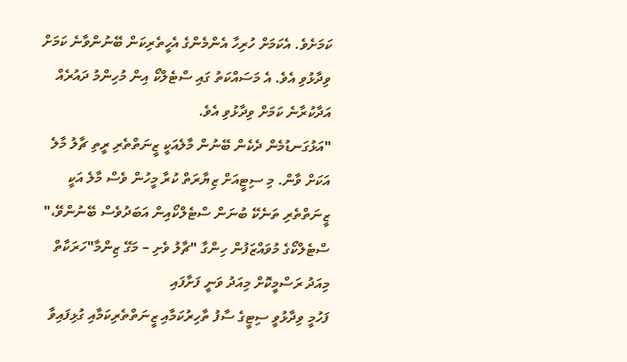ކަމަށެވެ. އެކަމަށް ހުރިހާ އެންމެންގެ އެހީތެރިކަން ބޭނުންވާނެ ކަމަށް ވިދާޅުވި އެވެ. އެ މަސައްކަތު ގައި ސްޓެލްކޯ އިން މުހިންމު ދައުރެއް އަދާކުރާނެ ކަމަށް ވިދާޅުވި އެވެ.
"އަޅުގަނޑުމެން ދެކެން ބޭނުން މާލެއަކީ ޒީނަތްތެރި ރީތި ޗާލު މާލެ އަކަށް ވާން. މި ސިޓީއަށް ޒިޔާރަތް ކުރާ މީހުން ވެސް މާލެ އަކީ ޒީނަތްތެރި ތަނެކޭ ބުނަން ސްޓެލްކޯއިން އަބަދުވެސް ބޭނުންވޭ،"
ސްޓެލްކޯގެ މުވައްޒަފުން ހިންގާ "ޗާލު ވެށި – މަގޭ ޒިންމާ"ހަރަކާތް މިއަދު ރަސްމީކޮށް މިއަދު ވަނީ ފަށާފައި
ފަހުމީ ވިދާޅުވީ ސިޓީގެ ސާފު ތާހިރުކަމާއި ޒީނަތްތެރިކަމާއި ގުޅިފައިވާ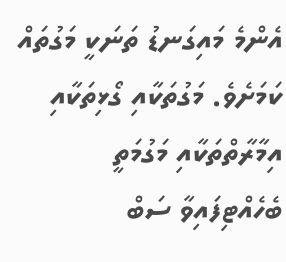އެންމެ މައިގަނޑު ތަނަކީ މަގުތައް ކަމަށެވެ. މަގުތަކާއި ގޯޅިތަކާއި އިމާރާތްތަކާއި މަގުމަތީ ބެހެއްޓިފައިވާ ސަބް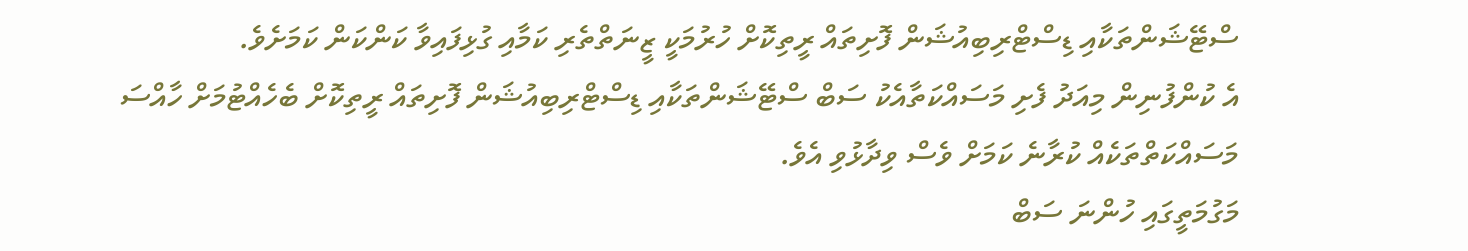ސްޓޭޝަންތަކާއި ޑިސްޓްރިބިއުޝަން ފޮށިތައް ރީތިކޮށް ހުރުމަކީ ޒީނަތްތެރި ކަމާއި ގުޅިފައިވާ ކަންކަން ކަމަށެވެ.
އެ ކުންފުނިން މިއަދު ފެށި މަސައްކަތާއެކު ސަބް ސްޓޭޝަންތަކާއި ޑިސްޓްރިބިއުޝަން ފޮށިތައް ރީތިކޮށް ބެހެއްޓުމަށް ހާއްސަ މަސައްކަތްތަކެއް ކުރާނެ ކަމަށް ވެސް ވިދާޅުވި އެވެ.
މަގުމަތީގައި ހުންނަ ސަބް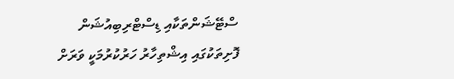ސްޓޭޝަންތަކާއި ޑިސްޓްރިބިއުޝަން ފޮށިތަކުގައި އިޝްތިހާރު ހަރުކުރުމަކީ ވަރަށް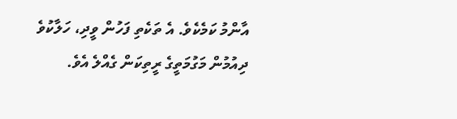އާންމު ކަމެކެވެ. އެ ތަކެތި ފަހުން ވީދި، ހަލާކުވެ ދިއުމުން މަގުމަތީގެ ރީތިކަން ގެއްލެ އެވެ.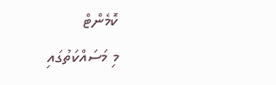ކޮމެންޓް
މި މަސައްކަތުގައި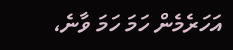އަހަރެމެން ހަމަ ހަމަ ވާނެ،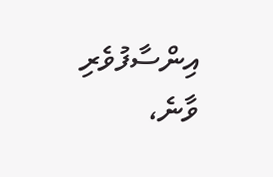އިންސާފުވެރި ވާނެ،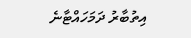އިތުބާރު ދަމަހައްޓާނެ